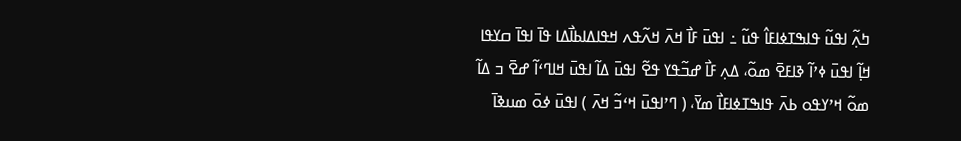ߤߍ߲߬ ߊߟߎ߬ ߟߊߒߠߦߊߓߊ߮ ߟߎ߬ ߸ ߊߟߎ߫ ߓߊ߯ ߞߍ߫ ߞߍ߬ߟߍ ߞߟߊߡߊߕߊ߯ߡߊ ߟߊ߫ ߊߟߊ߫ ߛߌߟߊ ߞߊ߲߬ ߊߟߎ߫ ߦߴߊ߬ ߢߊߓߐ߫ ߘߋ߬، ߡߍ߲ ߓߊ߯ ߝߏ߬ߟߌ ߟߐ߬ ߊߟߎ߫ ߡߊ߬ ߊߟߎ߫ ߞߊߣߵߊ߬ ߝߐ߫ ߏ ߡߊ߬ ߘߋ߬ ߞߴߌߟߋ ߕߍ߫ ߟߊߒߠߦߊߓߊ߯ ߘߌ߫، ( ߣߴߊߟߎ߫ ߞߵߏ߬ ߞߍ߫ ) ߊߟߎ߫ ߦߋ߫ ߘߎߢߊ߫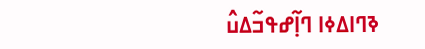ߢߣߊߡߦߊ ߣߊ߲߬ߝߟߏ߬ߡߎ߮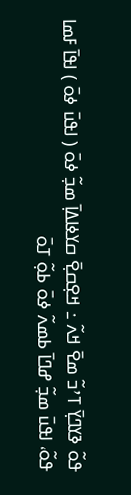ߟߋ߬ ߢߌߣߌ߲߫ ߠߴߏ߬ ߘߐ߫ ߞߍ߬ ߸ ߞߐ߲ߛߐ߲߫ ߛߌߦߊߡߊ߲߫ ߘߏ߲߬ ߦߋ߫ ( ߊߟߎ߫ ߦߋ߫ ) ߊߟߊ߫ ߓߘߊ ߟߋ߬، ߊߟߎ߫ ߘߏ߲߬ ߝߣߊ߫ ߕߘߍ߬ ߦߋ߫ ߕߋ߲߬ ߠߋ߫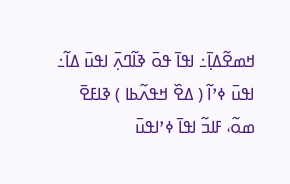ߞߘߐ߬ߡߊ߲߫߸ ߊߟߊ߫ ߟߋ߫ ߢߊ߬ߣߍ߲߫ ߊߟߎ߫ ߡߊ߬߸ ߊߟߎ߫ ߦߴߊ߬ ( ߡߐ߰ ߞߟߍ߬ߕߊ ) ߢߊߓߐ߫ ߘߋ߬، ߓߊߏ߬ ߊߟߊ߫ ߦߴߊߟߎ߫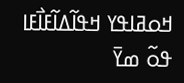ߞߋߥߊߟߌ ߞߟߊ߬ߡߊ߬ߓߊ߯ߓߊ ߟߋ߬ ߘߌ߫